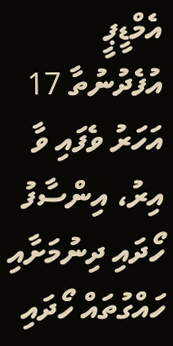އެމްޑީޕީ އުފެދުނުތާ 17 އަހަރު ވެފައި ވާ އިރު، އިންސާފު ހޯދައި ދިނުމަށާއި ހައްގުތައް ހޯދައި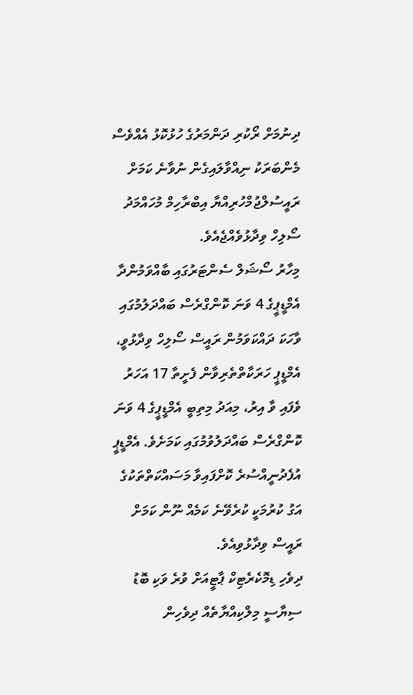ދިނުމަށް ރޯކުރި ދަންމަރުގެ ހުޅުކޮޅު އެއްވެސް މެންބަރަކު ނިއްވާލައިގެން ނުވާނެ ކަމަށް ރައީސުލްޖުމްހުރިއްޔާ އިބްރާހިމް މުހައްމަދު ސޯލިހް ވިދާޅުވެއްޖެއެވެ.
މިހާރު ސޯޝަލް ސެންޓަރުގައި ބާއްވަމުންދާ އެމްޑީޕީގެ 4 ވަނަ ކޮންގްރެސް ބައްދަލުމުގައި ވާހަކަ ދައްކަވަމުން ރައީސް ސޯލިހް ވިދާޅުވީ، އެމްޑީޕީ ހަރަކާތްތެރިވާން ފެށީތާ 17 އަހަރު ވެފައި ވާ އިރު، މިއަދު މިތިބީ އެމްޑީޕީގެ 4 ވަނަ ކޮންގްރެސް ބައްދަލުވުމުގައި ކަމަށެވެ. އެމްޑީޕީ އުފެދުނީއްސުރެ ކޮށްފައިވާ މަސައްކަތްތަކުގެ އަގު ކުރުމަކީ ކުރެވޭނެ ކަމެއް ނޫން ކަމަށް ރައީސް ވިދާޅުވިއެވެ.
ދިވެހި ޑިމޮކެރެޓިކް ޕާޓީއަށް ވުރެ ވަކި ބޮޑު ސިޔާސީ މިލްކިއްޔާތެއް ދިވެހިން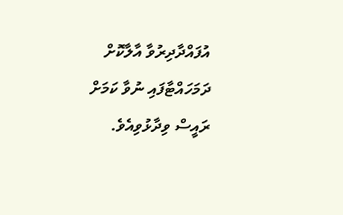އުފައްދާދިރުވާ އާލާކޮށް ދަމަހައްޓާފައި ނުވާ ކަމަށް ރައީސް ވިދާޅުވިއެވެ.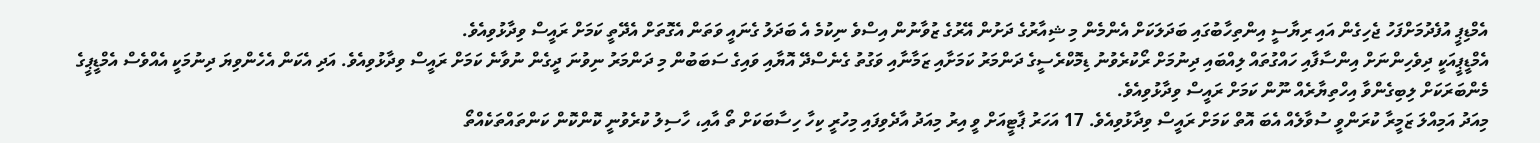އެމްޑިޕީ އުފެދުމަށްފަހު ޖެހިގެން އައި ރިޔާސީ އިންތިހާބުގައި ބަދަލަކަށް އެންމެން މި ޝިއާރުގެ ދަށުން އޭރުގެ ޒުވާނުން އިސްވެ ނިކުމެ އެ ބަދަލު ގެނައީ ވަތަން އެގޮތަށް އެދޭތީ ކަމަށް ރައީސް ވިދާޅުވިއެވެ.
އެމްޑީޕީއަކީ ދިވެހިންނަށް އިންސާފާއި ހައްގުތައް ލިއްބައި ދިނުމަށް ރޯކުރެވުނު ޑިމޮކްރެސީގެ ދަންމަރު ކަމަށާއި ޒަމާނާއި ވަގުތު ގެނެސްދޭ އޮޔާއި ވައިގެ ސަބަބުން މި ދަންމަރު ނިވުނަ ދީގެން ނުވާނެ ކަމަށް ރައީސް ވިދާޅުވިއެވެ. އަދި އެކަން އެހެންވިޔަ ދިނުމަކީ އެއްވެސް އެމްޑީޕީގެ މެންބަރަކަށް ލިބިގެންވާ އިހްތިޔާރެއް ނޫން ކަމަށް ރައީސް ވިދާޅުވިއެވެ.
މިއަދު އަމިއްލަ ޒަމީރާ ކުރަންވީ ސުވާލެއް އެބަ އޮތް ކަމަށް ރައީސް ވިދާޅުވިއެވެ. 17 އަހަރު ޕާޓީއަށް ވީ އިރު މިއަދު އާދެވިފައި މިހުރީ ކިހާ ހިސާބަކަށް ތޯ އާއި، ހާސިލު ކުރެވުނީ ކޮންކޮން ކަންތައްތަކެއްތޯ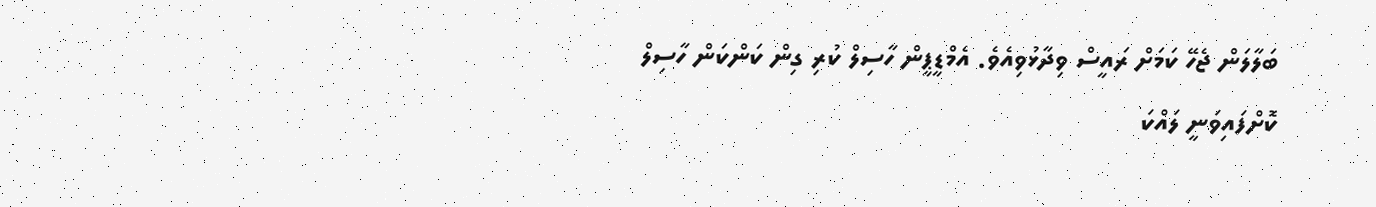ބަލާލަން ޖެހޭ ކަމަށް ރައީސް ވިދާޅުވިއެވެ. އެމްޑީޕީން ހާސިލް ކުރި ގިން ކަންކަން ހާސިލް ކޮށްފައިވަނީ ލައްކަ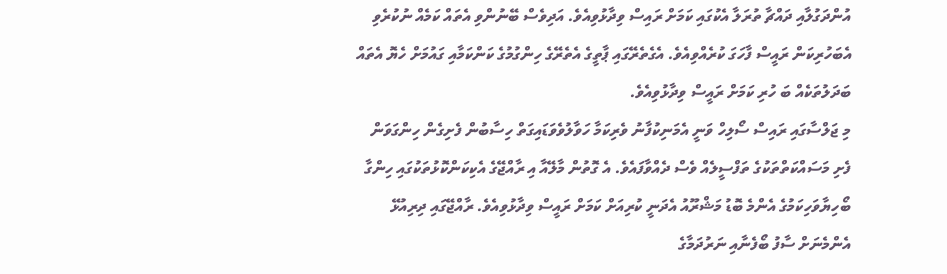އުންދަގުލާއި ދައްޗާ ތުރަލާ އެކުގައި ކަމަށް ރައިސް ވިދާޅުވިއެވެ. އަދިވެސް ބޭނުންވި އެތައް ކަމެއް ނުކުރެވި އެބަހުރިކަން ރައީސް ފާހަގަ ކުރެއްވިއެވެ. އެގެތެރޭގައި ޕާތީގެ އެތެރޭގެ ހިންގުމުގެ ކަންކަމާއި ގައުމަށް ހެޔޮ އެތައް ބަދަލުތަކެއް ބަ ހުރި ކަމަށް ރައީސް ވިދާޅުވިއެވެ.
މި ޖަލްސާގައި ރައިސް ސޯލިހް ވަނީ އެމަނިކުފާނު ވެރިކަމާ ހަވާލުވެވަޑައިގަތް ހިސާބުން ފެށިގެން ހިންގަވަން ފެށި މަސައްކަތްތަކުގެ ތަފްސީލެއް ވެސް ދެއްވާފައެވެ. އެ ގޮތުން މާލޭއާ އި ރާއްޖޭގެ އެކިކަންކޮޅުތަކުގައި ހިންގާ ބޯހިޔާވަހިކަމުގެ އެންމެ ބޮޑު މަޝްރޫއު އެދަނީ ކުރިއަށް ކަމަށް ރައީސް ވިދާޅުވިއެވެ. ރާއްޖޭގައި ދިރިއުޅޭ އެންމެނަށް ސާފު ބޯފެނާއި ނަރުދަމާގެ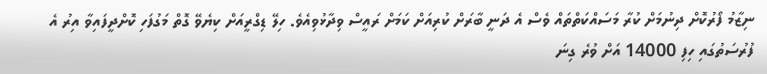ނިޒާމު ފޯރުކޮށް ދިނުމަށް ކުރާ މަސައްކަތްތައް ވެސް އެ ދަނީ ބާރަށް ކުރިއަށް ކަމަށް ރައީސް ވިދާޅުވިއެވެ. ހިލޭ ޑިގްރީއަށް ކިޔެވޭ ގޮތް މަގުފަހި ކޮށްދީފައިވާ އިރު އެ ފުރުސަތުގައި ހިފި 14000 އަށް ވުރެ ގިނަ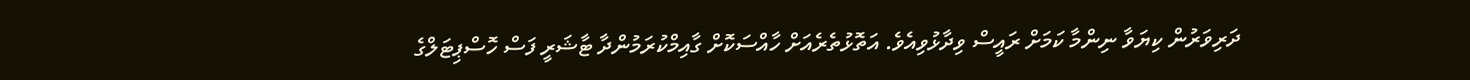ދަރިވަރުން ކިޔަވާ ނިންމާ ކަމަށް ރައީސް ވިދާޅުވިއެވެ. އަތޮޅުތެރެއަށް ހާއްސަކޮށް ގާއިމްކުރަމުންދާ ޓާޝަރީ ފަސް ހޮސްޕިޓަލްގެ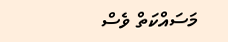މަސައްކަތް ވެސް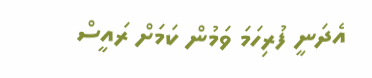އެދަނީ ފުރިހަމަ ވަމުން ކަމަށް ރައީސް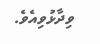ވިދާޅުވިއެވެ.